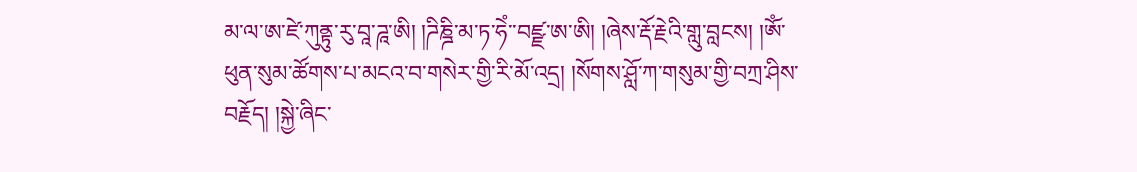མ་ལ་ཨ་ཛེ་ཀུནྟུ་རུ་བཱ་ཌཱ་ཨི། །ཌིཎྜི་མ་ཏ་ཧེཾ་་བཛྫ་ཨ་ཨི། །ཞེས་རྡོ་རྗེའི་གླུ་བླངས། །ཨོཾ་ཕུན་སུམ་ཚོགས་པ་མངའ་བ་གསེར་གྱི་རི་མོ་འདྲ། །སོགས་ཤློ་ཀ་གསུམ་གྱི་བཀྲ་ཤིས་བརྗོད། །སྐྱེ་ཞིང་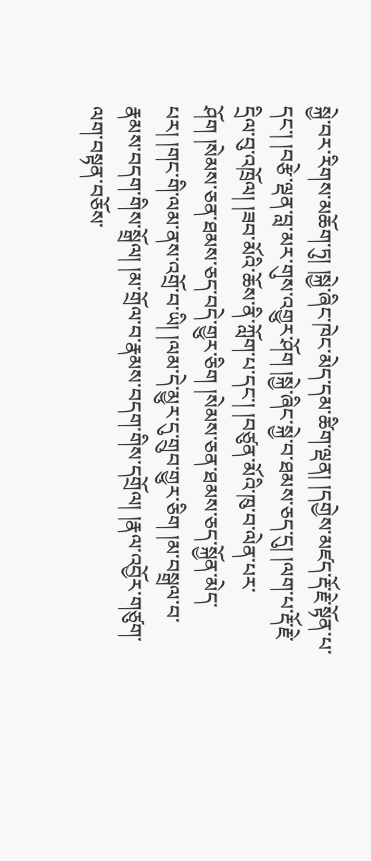སྐྱེ་བར་རིགས་མཆོག་ཏུ། །སྐྱེ་ཞིང་ཁེང་མེད་དམ་ཚིག་ལྡན། །དགྱེས་མཛད་རྡོ་རྗེ་སྟོན་པ་དང་། །བརྩེ་ལྡན་བླ་མར་གུས་འགྱུར་ཤོག །སྐྱེ་ཞིང་སྐྱེ་བ་ཐམས་ཅད་དུ། །ལག་པ་རྡོ་རྗེ་དྲིལ་བུ་འཁྲོལ། །ཟབ་མོའི་ཆོས་ནི་ཀློག་པ་དང་། །བཙུན་མོའི་ཁུ་བ་ལེན་པར་ཤོག །སེམས་ཅན་ཐམས་ཅད་བདེ་གྱུར་ཅིག །སེམས་ཅན་ཐམས་ཅད་སྐྱོན་མེད་པར། །གང་གི་ལམ་ནས་འགྲོ་བ་ཡི། །ལམ་དེ་མྱུར་དུ་གྲུབ་གྱུར་ཅིག །མ་བསྒྲལ་བ་རྣམས་བདག་གིས་སྒྲོལ། །མ་གྲོལ་བ་རྣམས་བདག་གིས་དགྲོལ། །རྣལ་འབྱོར་གཙུག་ལག་བསྟན་བཅོས་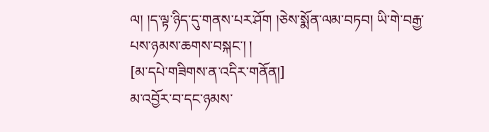ལ། །ད་ལྟ་ཉིད་དུ་གནས་པར་ཤོག །ཅེས་སྨོན་ལམ་བཏབ། ཡི་གེ་བརྒྱ་པས་ཉམས་ཆགས་བསྐང་། །
[མ་དཔེ་གཟིགས་ན་འདིར་གནོན།]
མ་འབྱོར་བ་དང་ཉམས་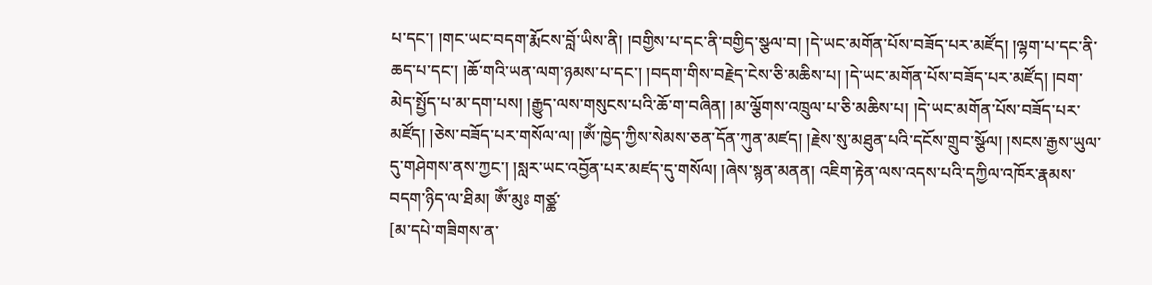པ་དང་། །གང་ཡང་བདག་རྨོངས་བློ་ཡིས་ནི། །བགྱིས་པ་དང་ནི་བགྱིད་སྩལ་བ། །དེ་ཡང་མགོན་པོས་བཟོད་པར་མཛོད། །ལྷག་པ་དང་ནི་ཆད་པ་དང་། །ཆོ་གའི་ཡན་ལག་ཉམས་པ་དང་། །བདག་གིས་བརྗེད་ངེས་ཅི་མཆིས་པ། །དེ་ཡང་མགོན་པོས་བཟོད་པར་མཛོད། །བག་མེད་སྤྱོད་པ་མ་དག་པས། །རྒྱུད་ལས་གསུངས་པའི་ཆོ་ག་བཞིན། །མ་ལྕོགས་འཁྲུལ་པ་ཅི་མཆིས་པ། །དེ་ཡང་མགོན་པོས་བཟོད་པར་མཛོད། །ཅེས་བཟོད་པར་གསོལ་ལ། །ཨོཾ་ཁྱེད་ཀྱིས་སེམས་ཅན་དོན་ཀུན་མཛད། །རྗེས་སུ་མཐུན་པའི་དངོས་གྲུབ་སྩོལ། །སངས་རྒྱས་ཡུལ་དུ་གཤེགས་ནས་ཀྱང་། །སླར་ཡང་འབྱོན་པར་མཛད་དུ་གསོལ། །ཞེས་སྙན་མནན། འཇིག་རྟེན་ལས་འདས་པའི་དཀྱིལ་འཁོར་རྣམས་བདག་ཉིད་ལ་ཐིམ། ཨོཾ་མུཿ གཙྪ་
[མ་དཔེ་གཟིགས་ན་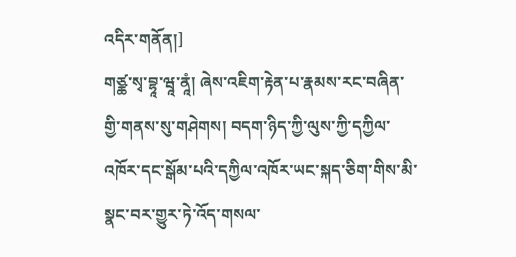འདིར་གནོན།]
གཙྪ་སྭ་བྷཱ་ཝཱ་ནཱཾ། ཞེས་འཇིག་རྟེན་པ་རྣམས་རང་བཞིན་གྱི་གནས་སུ་གཤེགས། བདག་ཉིད་ཀྱི་ལུས་ཀྱི་དཀྱིལ་འཁོར་དང་སྒོམ་པའི་དཀྱིལ་འཁོར་ཡང་སྐད་ཅིག་གིས་མི་སྣང་བར་གྱུར་ཏེ་འོད་གསལ་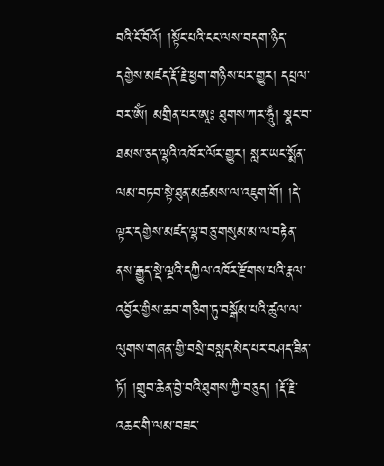བའི་ངོ་བོའོ། །སྟོང་པའི་ངང་ལས་བདག་ཉིད་དགྱེས་མཛད་རྡོ་རྗེ་ཕྱག་གཉིས་པར་གྱུར། དཔྲལ་བར་ཨོཾ། མགྲིན་པར་ཨཱཿ ཐུགས་ཀར་ཧཱུྃ། སྣང་བ་ཐམས་ཅད་ལྷའི་འཁོར་ལོར་གྱུར། སླར་ཡང་སྨོན་ལམ་བཏབ་སྟེ་ཐུན་མཚམས་ལ་འཇུག་གོ། །དེ་ལྟར་དགྱེས་མཛད་ལྷ་བཅུ་གསུམ་མ་ལ་བརྟེན་ནས་རྒྱུད་སྡེ་ལྔའི་དཀྱིལ་འཁོར་རྫོགས་པའི་རྣལ་འབྱོར་གྱིས་ཆབ་གཅིག་ཏུ་བསྒོམ་པའི་ཚུལ་ལ་ལུགས་གཞན་གྱི་བསྲེ་བསླད་མེད་པར་བཤད་ཟིན་ཏོ། །གྲུབ་ཆེན་བྱེ་བའི་ཐུགས་ཀྱི་བཅུད། །རྡོ་རྗེ་འཆང་གི་ལམ་བཟང་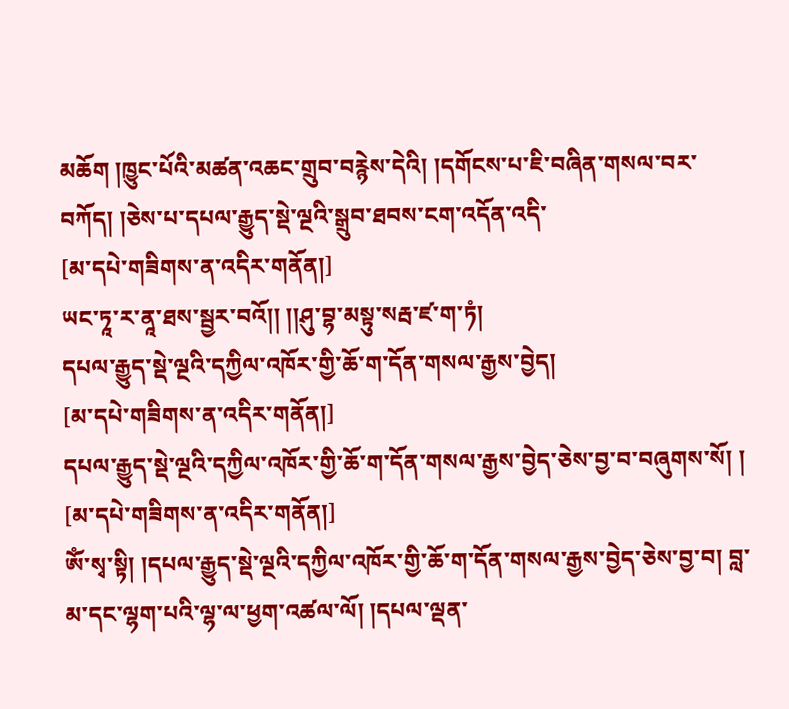མཆོག །ཁྱུང་པོའི་མཚན་འཆང་གྲུབ་བརྙེས་དེའི། །དགོངས་པ་ཇི་བཞིན་གསལ་བར་བཀོད། །ཅེས་པ་དཔལ་རྒྱུད་སྡེ་ལྔའི་སྒྲུབ་ཐབས་ངག་འདོན་འདི་
[མ་དཔེ་གཟིགས་ན་འདིར་གནོན།]
ཡང་ཏཱ་ར་ནཱ་ཐས་སྦྱར་བའོ།། །།ཤུ་བྷ་མསྟུ་སརྦ་ཛ་ག་ཏཾ།
དཔལ་རྒྱུད་སྡེ་ལྔའི་དཀྱིལ་འཁོར་གྱི་ཆོ་ག་དོན་གསལ་རྒྱས་བྱེད།
[མ་དཔེ་གཟིགས་ན་འདིར་གནོན།]
དཔལ་རྒྱུད་སྡེ་ལྔའི་དཀྱིལ་འཁོར་གྱི་ཆོ་ག་དོན་གསལ་རྒྱས་བྱེད་ཅེས་བྱ་བ་བཞུགས་སོ། །
[མ་དཔེ་གཟིགས་ན་འདིར་གནོན།]
ཨོཾ་སྭ་སྟི། །དཔལ་རྒྱུད་སྡེ་ལྔའི་དཀྱིལ་འཁོར་གྱི་ཆོ་ག་དོན་གསལ་རྒྱས་བྱེད་ཅེས་བྱ་བ། བླ་མ་དང་ལྷག་པའི་ལྷ་ལ་ཕྱག་འཚལ་ལོ། །དཔལ་ལྡན་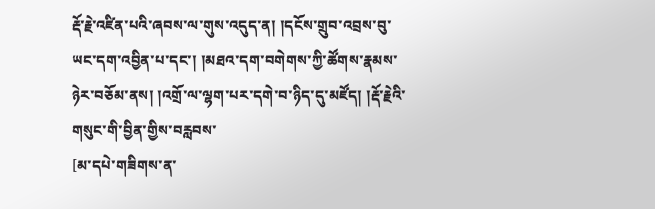རྡོ་རྗེ་འཛིན་པའི་ཞབས་ལ་གུས་འདུད་ན། །དངོས་གྲུབ་འབྲས་བུ་ཡང་དག་འབྱིན་པ་དང་། །མཐའ་དག་བགེགས་ཀྱི་ཚོགས་རྣམས་ཉེར་བཅོམ་ནས། །འགྲོ་ལ་ལྷག་པར་དགེ་བ་ཉིད་དུ་མཛོད། །རྡོ་རྗེའི་གསུང་གི་བྱིན་གྱིས་བརླབས་
[མ་དཔེ་གཟིགས་ན་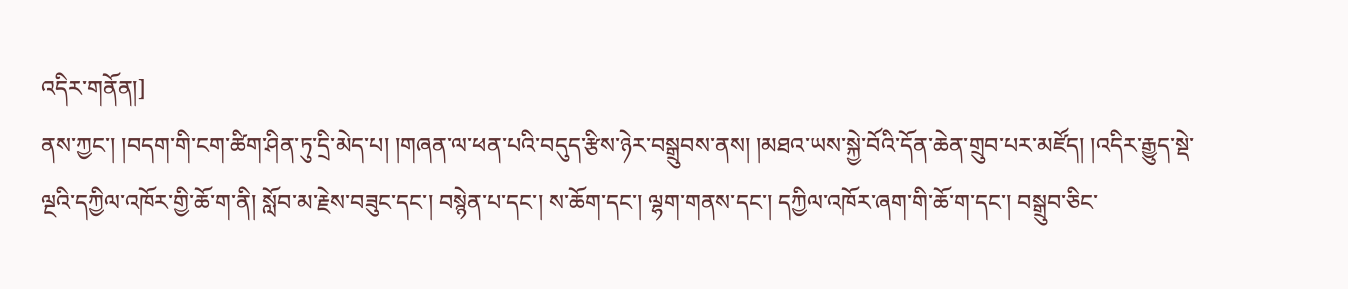འདིར་གནོན།]
ནས་ཀྱང་། །བདག་གི་ངག་ཚིག་ཤིན་ཏུ་དྲི་མེད་པ། །གཞན་ལ་ཕན་པའི་བདུད་རྩིས་ཉེར་བསྒྲུབས་ནས། །མཐའ་ཡས་སྐྱེ་བོའི་དོན་ཆེན་གྲུབ་པར་མཛོད། །འདིར་རྒྱུད་སྡེ་ལྔའི་དཀྱིལ་འཁོར་གྱི་ཆོ་ག་ནི། སློབ་མ་རྗེས་བཟུང་དང་། བསྙེན་པ་དང་། ས་ཆོག་དང་། ལྷག་གནས་དང་། དཀྱིལ་འཁོར་ཞག་གི་ཆོ་ག་དང་། བསྒྲུབ་ཅིང་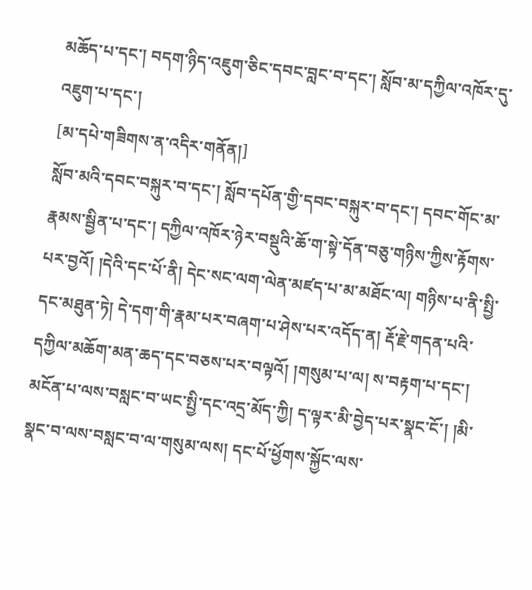མཆོད་པ་དང་། བདག་ཉིད་འཇུག་ཅིང་དབང་བླང་བ་དང་། སློབ་མ་དཀྱིལ་འཁོར་དུ་འཇུག་པ་དང་།
[མ་དཔེ་གཟིགས་ན་འདིར་གནོན།]
སློབ་མའི་དབང་བསྐུར་བ་དང་། སློབ་དཔོན་གྱི་དབང་བསྐུར་བ་དང་། དབང་གོང་མ་རྣམས་སྦྱིན་པ་དང་། དཀྱིལ་འཁོར་ཉེར་བསྡུའི་ཆོ་ག་སྟེ་དོན་བཅུ་གཉིས་ཀྱིས་རྟོགས་པར་བྱའོ། །དེའི་དང་པོ་ནི། དེང་སང་ལག་ལེན་མཛད་པ་མ་མཐོང་ལ། གཉིས་པ་ནི་སྤྱི་དང་མཐུན་ཏེ། དེ་དག་གི་རྣམ་པར་བཞག་པ་ཤེས་པར་འདོད་ན། རྡོ་རྗེ་གདན་པའི་དཀྱིལ་མཆོག་མན་ཆད་དང་བཅས་པར་བལྟའོ། །གསུམ་པ་ལ། ས་བརྟག་པ་དང་། མངོན་པ་ལས་བསླང་བ་ཡང་སྤྱི་དང་འདྲ་མོད་ཀྱི། ད་ལྟར་མི་བྱེད་པར་སྣང་ངོ་། །མི་སྣང་བ་ལས་བསླང་བ་ལ་གསུམ་ལས། དང་པོ་ཕྱོགས་སྐྱོང་ལས་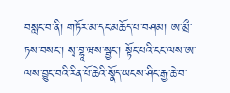བསླང་བ་ནི། གཏོར་མ་དང་མཆོད་པ་བཤམ། ཨ་མྲྀ་ཏས་བསང་། སྭ་བྷཱ་ཝས་སྦྱང་། སྟོང་པའི་ངང་ལས་ཨ་ལས་བྱུང་བའི་རིན་པོ་ཆེའི་སྣོད་ཡངས་ཤིང་རྒྱ་ཆེ་བ་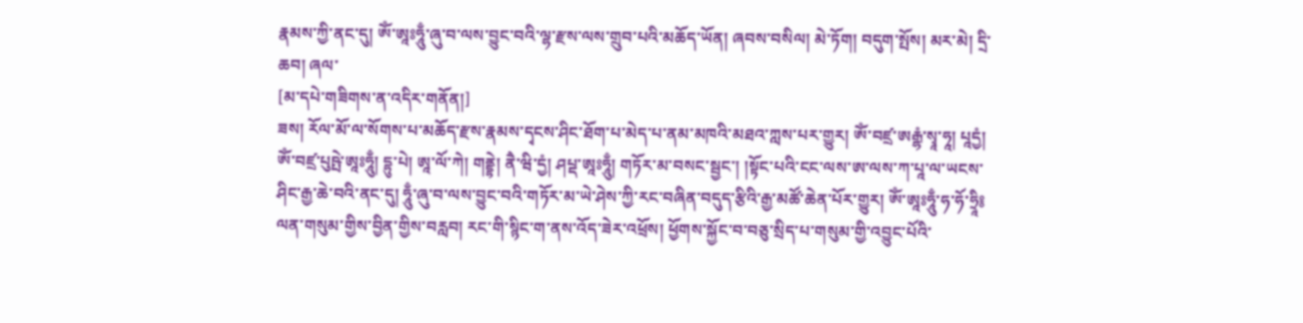རྣམས་ཀྱི་ནང་དུ། ཨོཾ་ཨཱཿཧཱུྃ་ཞུ་བ་ལས་བྱུང་བའི་ལྷ་རྫས་ལས་གྲུབ་པའི་མཆོད་ཡོན། ཞབས་བསིལ། མེ་ཏོག། བདུག་སྤོས། མར་མེ། དྲི་ཆབ། ཞལ་
[མ་དཔེ་གཟིགས་ན་འདིར་གནོན།]
ཟས། རོལ་མོ་ལ་སོགས་པ་མཆོད་རྫས་རྣམས་དྭངས་ཤིང་ཐོག་པ་མེད་པ་ནམ་མཁའི་མཐའ་ཀླས་པར་གྱུར། ཨོཾ་བཛྲ་ཨརྒྷཾ་སྭཱ་ཧཱ། པཱདྱཾ། ཨོཾ་བཛྲ་པུཥྤེ་ཨཱཿཧཱུྃ། དྷུ་པེ། ཨཱ་ལོ་ཀེ། གནྡྷེ། ནཻ་ཝི་དྱཾ། ཤཔྡ་ཨཱཿཧཱུྃ། གཏོར་མ་བསང་སྦྱང་། །སྟོང་པའི་ངང་ལས་ཨ་ལས་ཀ་པཱ་ལ་ཡངས་ཤིང་རྒྱ་ཆེ་བའི་ནང་དུ། ཧཱུྃ་ཞུ་བ་ལས་བྱུང་བའི་གཏོར་མ་ཡེ་ཤེས་ཀྱི་རང་བཞིན་བདུད་རྩིའི་རྒྱ་མཚོ་ཆེན་པོར་གྱུར། ཨོཾ་ཨཱཿཧཱུྃ་ཧ་ཧོ་ཧྲཱི༔ ལན་གསུམ་གྱིས་བྱིན་གྱིས་བརླབ། རང་གི་སྙིང་ག་ནས་འོད་ཟེར་འཕྲོས། ཕྱོགས་སྐྱོང་བ་བཅུ་སྲིད་པ་གསུམ་གྱི་འབྱུང་པོའི་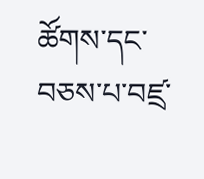ཚོགས་དང་བཅས་པ་བཛྲ་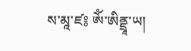ས་མཱ་ཛ༔ ཨོཾ་ཨིནྡྲཱ་ཡ།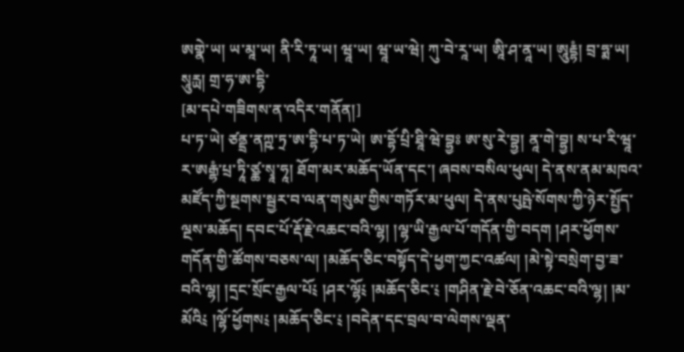ཨགྣེ་ཡ། ཡ་མཱ་ཡ། ནི་རི་ཏཱ་ཡ། ཝཱ་ཡ། ཝཱ་ཡ་ཝེ། ཀུ་བེ་རཱ་ཡ། ཨཱི་ཤ་ནཱ་ཡ། ཨཱུརྡྷཾ། བྲ་ཧྨ་ཡ། སཱུརྻ། གྲ་ཧ་ཨ་དྷི་
[མ་དཔེ་གཟིགས་ན་འདིར་གནོན།]
པ་ཏ་ཡེ། ཙནྡྲ་ནཀྵ་ཏྲ་ཨ་དྷི་པ་ཏ་ཡེ། ཨ་དྷོ་པྲི་ཐཱི་ཝེ་བྷྱཿ ཨ་སུ་རེ་བྷྱ། ནཱ་གེ་བྷྱ། ས་པ་རི་ཝཱ་ར་ཨརྒྷཾ་པྲ་ཏཱི་ཙྪ་སྭཱ་ཧཱ། ཐོག་མར་མཆོད་ཡོན་དང་། ཞབས་བསིལ་ཕུལ། དེ་ནས་ནམ་མཁའ་མཛོད་ཀྱི་སྔགས་སྦྱར་བ་ལན་གསུམ་གྱིས་གཏོར་མ་ཕུལ། དེ་ནས་པུཥྤེ་སོགས་ཀྱི་ཉེར་སྤྱོད་ལྔས་མཆོད། དབང་པོ་རྡོ་རྗེ་འཆང་བའི་ལྷ། །ལྷ་ཡི་རྒྱལ་པོ་གདོན་གྱི་བདག །ཤར་ཕྱོགས་གདོན་གྱི་ཚོགས་བཅས་ལ། །མཆོད་ཅིང་བསྟོད་དེ་ཕྱག་ཀྱང་འཚལ། །མེ་སྟེ་བསྲེག་བྱ་ཟ་བའི་ལྷ། །དྲང་སྲོང་རྒྱལ་པོ༴ །ཤར་ལྷོ༴ །མཆོད་ཅིང་༴ །གཤིན་རྗེ་བེ་ཅོན་འཆང་བའི་ལྷ། །མ་མོའི༴ །ལྷོ་ཕྱོགས༴ །མཆོད་ཅིང་༴ །བདེན་དང་བྲལ་བ་ལེགས་ལྡན་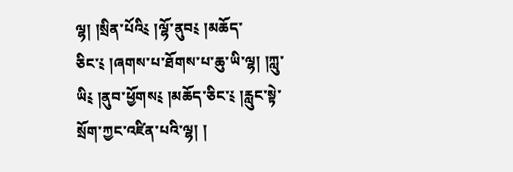ལྷ། །སྲིན་པོའི༴ །ལྷོ་ནུབ༴ །མཆོད་ཅིང་༴ །ཞགས་པ་ཐོགས་པ་ཆུ་ཡི་ལྷ། །ཀླུ་ཡི༴ །ནུབ་ཕྱོགས༴ །མཆོད་ཅིང་༴ །རླུང་སྟེ་སྲོག་ཀྱང་འཛིན་པའི་ལྷ། །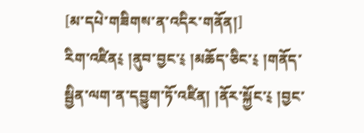[མ་དཔེ་གཟིགས་ན་འདིར་གནོན།]
རིག་འཛིན༴ །ནུབ་བྱང་༴ །མཆོད་ཅིང་༴ །གནོད་སྦྱིན་ལག་ན་དབྱུག་ཏོ་འཛིན། །ནོར་སྐྱོང་༴ །བྱང་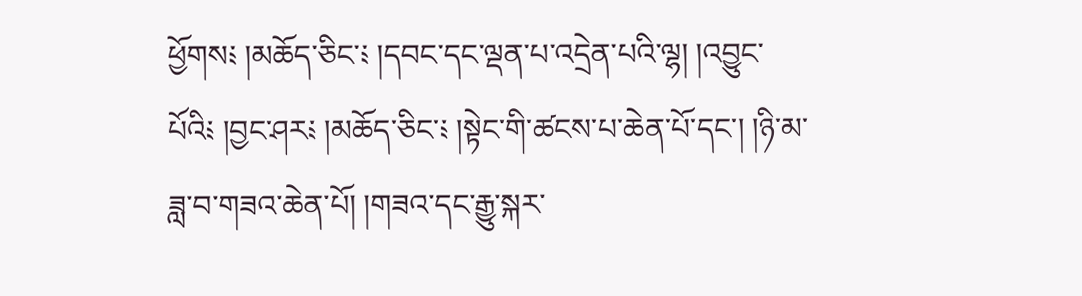ཕྱོགས༴ །མཆོད་ཅིང་༴ །དབང་དང་ལྡན་པ་འདྲེན་པའི་ལྷ། །འབྱུང་པོའི༴ །བྱང་ཤར༴ །མཆོད་ཅིང་༴ །སྟེང་གི་ཚངས་པ་ཆེན་པོ་དང་། །ཉི་མ་ཟླ་བ་གཟའ་ཆེན་པོ། །གཟའ་དང་རྒྱུ་སྐར་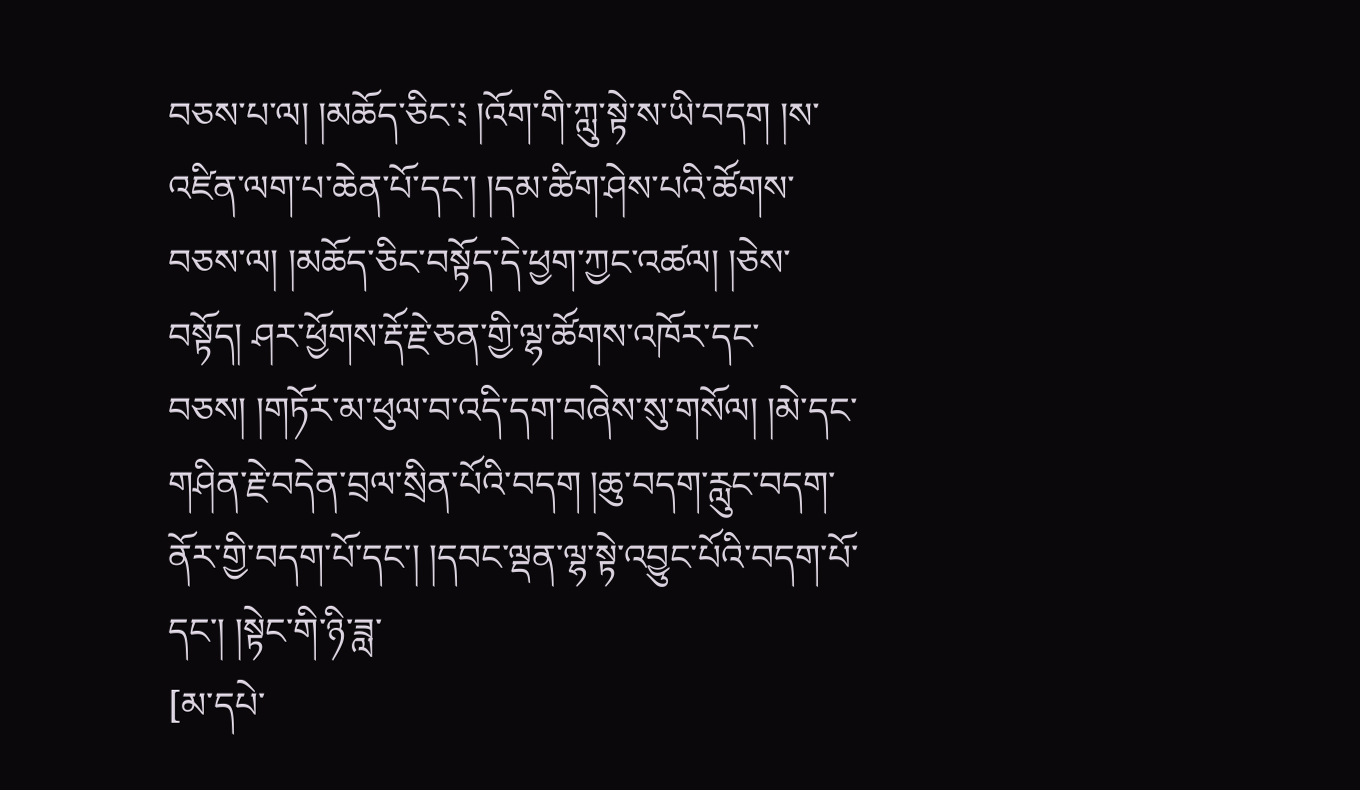བཅས་པ་ལ། །མཆོད་ཅིང་༴ །འོག་གི་ཀླུ་སྟེ་ས་ཡི་བདག །ས་འཛིན་ལག་པ་ཆེན་པོ་དང་། །དམ་ཚིག་ཤེས་པའི་ཚོགས་བཅས་ལ། །མཆོད་ཅིང་བསྟོད་དེ་ཕྱག་ཀྱང་འཚལ། །ཅེས་བསྟོད། ཤར་ཕྱོགས་རྡོ་རྗེ་ཅན་གྱི་ལྷ་ཚོགས་འཁོར་དང་བཅས། །གཏོར་མ་ཕུལ་བ་འདི་དག་བཞེས་སུ་གསོལ། །མེ་དང་གཤིན་རྗེ་བདེན་བྲལ་སྲིན་པོའི་བདག །ཆུ་བདག་རླུང་བདག་ནོར་གྱི་བདག་པོ་དང་། །དབང་ལྡན་ལྷ་སྟེ་འབྱུང་པོའི་བདག་པོ་དང་། །སྟེང་གི་ཉི་ཟླ་
[མ་དཔེ་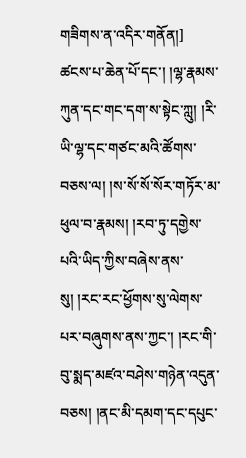གཟིགས་ན་འདིར་གནོན།]
ཚངས་པ་ཆེན་པོ་དང་། །ལྷ་རྣམས་ཀུན་དང་གང་དག་ས་སྟེང་ཀླུ། །རི་ཡི་ལྷ་དང་གཙང་མའི་ཚོགས་བཅས་ལ། །ས་སོ་སོ་སོར་གཏོར་མ་ཕུལ་བ་རྣམས། །རབ་ཏུ་དགྱེས་པའི་ཡིད་ཀྱིས་བཞེས་ནས་སུ། །རང་རང་ཕྱོགས་སུ་ལེགས་པར་བཞུགས་ནས་ཀྱང་། །རང་གི་བུ་སྨད་མཛའ་བཤེས་གཉེན་འདུན་བཅས། །ནང་མི་དམག་དང་དཔུང་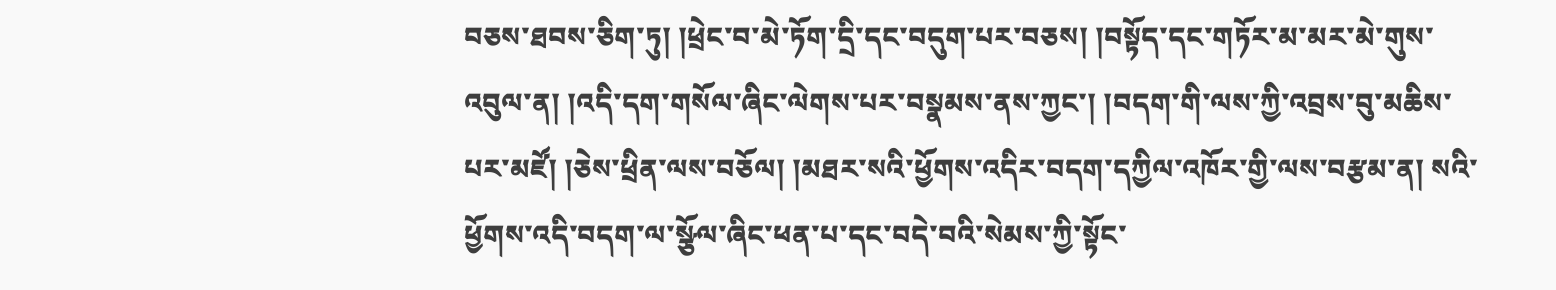བཅས་ཐབས་ཅིག་ཏུ། །ཕྲེང་བ་མེ་ཏོག་དྲི་དང་བདུག་པར་བཅས། །བསྟོད་དང་གཏོར་མ་མར་མེ་གུས་འབུལ་ན། །འདི་དག་གསོལ་ཞིང་ལེགས་པར་བསྣམས་ནས་ཀྱང་། །བདག་གི་ལས་ཀྱི་འབྲས་བུ་མཆིས་པར་མཛོ། །ཅེས་ཕྲིན་ལས་བཅོལ། །མཐར་སའི་ཕྱོགས་འདིར་བདག་དཀྱིལ་འཁོར་གྱི་ལས་བརྩམ་ན། སའི་ཕྱོགས་འདི་བདག་ལ་སྩོལ་ཞིང་ཕན་པ་དང་བདེ་བའི་སེམས་ཀྱི་སྟོང་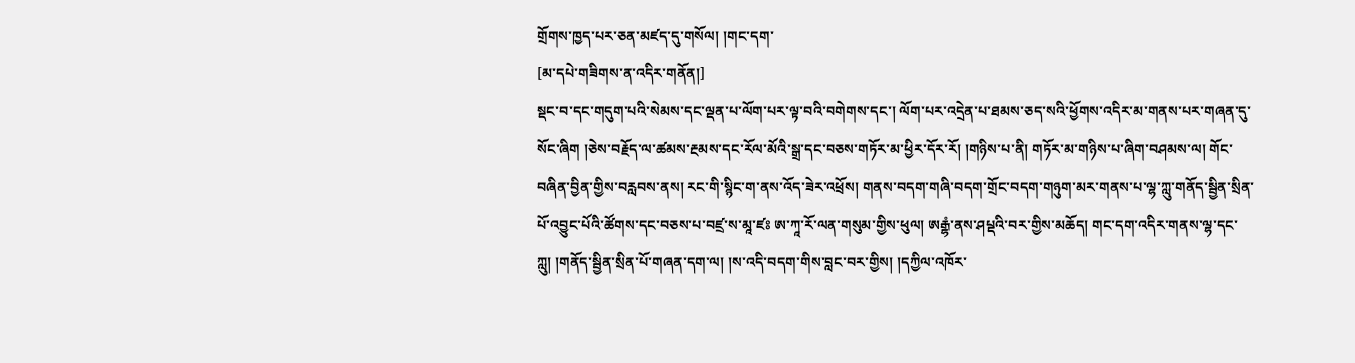གྲོགས་ཁྱད་པར་ཅན་མཛད་དུ་གསོལ། །གང་དག་
[མ་དཔེ་གཟིགས་ན་འདིར་གནོན།]
སྡང་བ་དང་གདུག་པའི་སེམས་དང་ལྡན་པ་ལོག་པར་ལྟ་བའི་བགེགས་དང་། ལོག་པར་འདྲེན་པ་ཐམས་ཅད་སའི་ཕྱོགས་འདིར་མ་གནས་པར་གཞན་དུ་སོང་ཞིག །ཅེས་བརྗོད་ལ་ཚམས་རྔམས་དང་རོལ་མོའི་སྒྲ་དང་བཅས་གཏོར་མ་ཕྱིར་དོར་རོ། །གཉིས་པ་ནི། གཏོར་མ་གཉིས་པ་ཞིག་བཤམས་ལ། གོང་བཞིན་བྱིན་གྱིས་བརླབས་ནས། རང་གི་སྙིང་ག་ནས་འོད་ཟེར་འཕྲོས། གནས་བདག་གཞི་བདག་གྲོང་བདག་གཉུག་མར་གནས་པ་ལྷ་ཀླུ་གནོད་སྦྱིན་སྲིན་པོ་འབྱུང་པོའི་ཚོགས་དང་བཅས་པ་བཛྲ་ས་མཱ་ཛཿ ཨ་ཀཱ་རོ་ལན་གསུམ་གྱིས་ཕུལ། ཨརྒྷཾ་ནས་ཤཔྡའི་བར་གྱིས་མཆོད། གང་དག་འདིར་གནས་ལྷ་དང་ཀླུ། །གནོད་སྦྱིན་སྲིན་པོ་གཞན་དག་ལ། །ས་འདི་བདག་གིས་བླང་བར་གྱིས། །དཀྱིལ་འཁོར་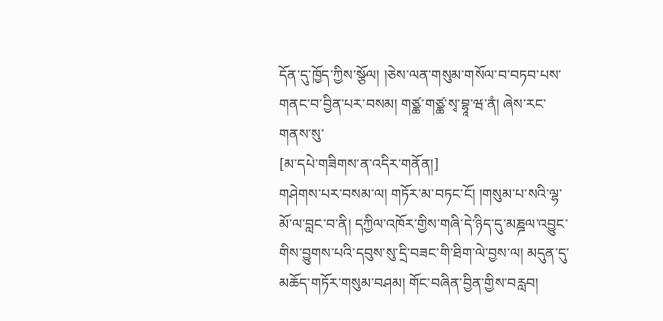དོན་དུ་ཁྱོད་ཀྱིས་སྩོལ། །ཅེས་ལན་གསུམ་གསོལ་བ་བཏབ་པས་གནང་བ་བྱིན་པར་བསམ། གཙྪ་གཙྪ་སྭ་བྷཱ་ཝ་ནཾ། ཞེས་རང་གནས་སུ་
[མ་དཔེ་གཟིགས་ན་འདིར་གནོན།]
གཤེགས་པར་བསམ་ལ། གཏོར་མ་བཏང་ངོ། །གསུམ་པ་སའི་ལྷ་མོ་ལ་བླང་བ་ནི། དཀྱིལ་འཁོར་གྱིས་གཞི་དེ་ཉིད་དུ་མཎྜལ་འབྱུང་གིས་བྱུགས་པའི་དབུས་སུ་དྲི་བཟང་གི་ཐིག་ལེ་བྱས་ལ། མདུན་དུ་མཆོད་གཏོར་གསུམ་བཤམ། གོང་བཞིན་བྱིན་གྱིས་བརླབ།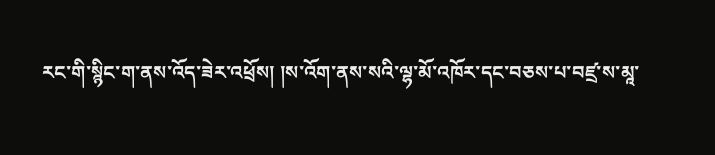རང་གི་སྙིང་ག་ནས་འོད་ཟེར་འཕྲོས། །ས་འོག་ནས་སའི་ལྷ་མོ་འཁོར་དང་བཅས་པ་བཛྲ་ས་མཱ་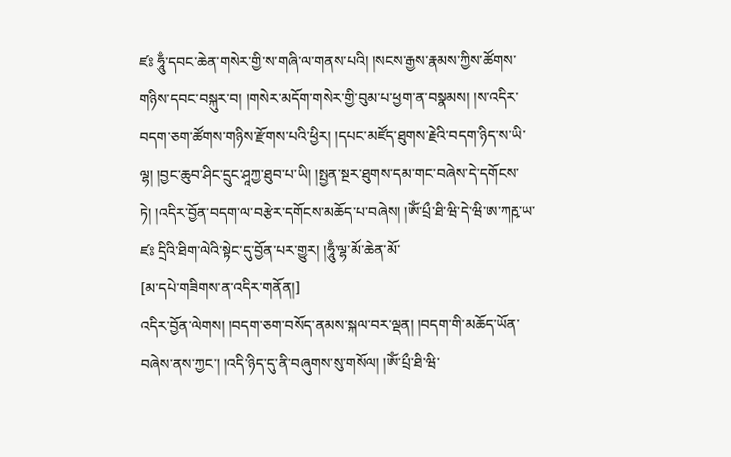ཛཿ ཧཱུྃ་དབང་ཆེན་གསེར་གྱི་ས་གཞི་ལ་གནས་པའི། །སངས་རྒྱས་རྣམས་ཀྱིས་ཚོགས་གཉིས་དབང་བསྐུར་བ། །གསེར་མདོག་གསེར་གྱི་བུམ་པ་ཕྱག་ན་བསྣམས། །ས་འདིར་བདག་ཅག་ཚོགས་གཉིས་རྫོགས་པའི་ཕྱིར། །དཔང་མཛོད་ཐུགས་རྗེའི་བདག་ཉིད་ས་ཡི་ལྷ། །བྱང་ཆུབ་ཤིང་དྲུང་ཤཱཀྱ་ཐུབ་པ་ཡི། །སྤྱན་སྔར་ཐུགས་དམ་གང་བཞེས་དེ་དགོངས་ཏེ། །འདིར་བྱོན་བདག་ལ་བརྩེར་དགོངས་མཆོད་པ་བཞེས། །ཨོཾ་པྲྀ་ཐི་ཝི་དེ་ཝི་ཨ་ཀརྵ་ཡ་ཛཿ དྲིའི་ཐིག་ལེའི་སྟེང་དུ་བྱོན་པར་གྱུར། །ཧཱུྃ་ལྷ་མོ་ཆེན་མོ་
[མ་དཔེ་གཟིགས་ན་འདིར་གནོན།]
འདིར་བྱོན་ལེགས། །བདག་ཅག་བསོད་ནམས་སྐལ་བར་ལྡན། །བདག་གི་མཆོད་ཡོན་བཞེས་ནས་ཀྱང་། །འདི་ཉིད་དུ་ནི་བཞུགས་སུ་གསོལ། །ཨོཾ་པྲྀ་ཐི་ཝི་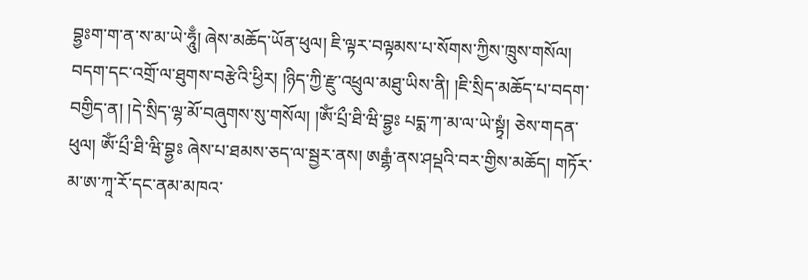བྷྱཿག་ག་ན་ས་མ་ཡེ་ཧཱུྃ། ཞེས་མཆོད་ཡོན་ཕུལ། ཇི་ལྟར་བལྟམས་པ་སོགས་ཀྱིས་ཁྲུས་གསོལ། བདག་དང་འགྲོ་ལ་ཐུགས་བརྩེའི་ཕྱིར། །ཉིད་ཀྱི་རྫུ་འཕྲུལ་མཐུ་ཡིས་ནི། །ཇི་སྲིད་མཆོད་པ་བདག་བགྱིད་ན། །དེ་སྲིད་ལྷ་མོ་བཞུགས་སུ་གསོལ། །ཨོཾ་པྲྀ་ཐི་ཝི་བྷྱཿ པདྨ་ཀ་མ་ལ་ཡེ་སྟྭཾ། ཅེས་གདན་ཕུལ། ཨོཾ་པྲྀ་ཐི་ཝི་བྷྱཿ ཞེས་པ་ཐམས་ཅད་ལ་སྦྱར་ནས། ཨརྒྷཾ་ནས་ཤཔྡའི་བར་གྱིས་མཆོད། གཏོར་མ་ཨ་ཀཱ་རོ་དང་ནམ་མཁའ་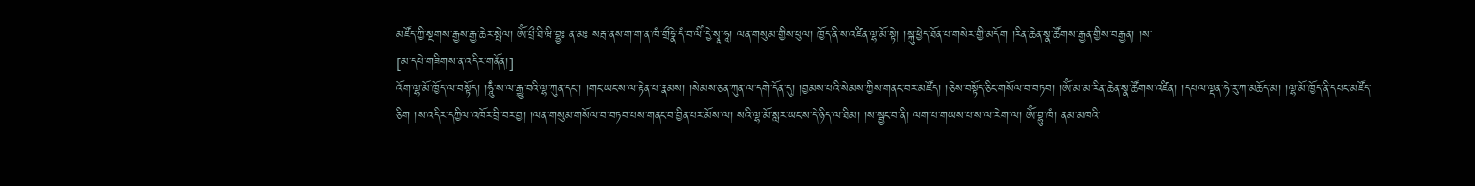མཛོད་ཀྱི་སྔགས་རྒྱས་རྒྱ་ཆེར་སྤེལ། ཨོཾ་པྲྀ་ཐི་ཝི་བྷྱཿ ན་མཿ སརྦ་ནས་ག་ག་ན་ཁཾ་གྲྀཧྣེ་དཾ་བ་ལིཾ་དྱེ་སྭཱ་ཧཱ། ལན་གསུམ་གྱིས་ཕུལ། ཁྱོད་ནི་ས་འཛིན་ལྷ་མོ་སྟེ། །སྐུ་ཕྱེད་ཐོན་པ་གསེར་གྱི་མདོག །རིན་ཆེན་སྣ་ཚོགས་རྒྱན་གྱིས་བརྒྱན། །ས་
[མ་དཔེ་གཟིགས་ན་འདིར་གནོན།]
འོག་ལྷ་མོ་ཁྱོད་ལ་བསྟོད། །ཧཱུྃ་ས་ལ་རྒྱུ་བའི་ལྷ་ཀུན་དང་། །གང་ཡང་ས་ལ་རྟེན་པ་རྣམས། །སེམས་ཅན་ཀུན་ལ་དགེ་དོན་དུ། །བྱམས་པའི་སེམས་ཀྱིས་གནང་བར་མཛོད། །ཅེས་བསྟོད་ཅིང་གསོལ་བ་བཏབ། །ཨོཾ་མ་མ་རིན་ཆེན་སྣ་ཚོགས་འཛིན། །དཔལ་ལྡན་ཧེ་རུ་ཀ་མཆོད་མ། །ལྷ་མོ་ཁྱོད་ནི་དཔང་མཛོད་ཅིག །ས་འདིར་དཀྱིལ་འཁོར་བྲི་བར་བྱ། །ལན་གསུམ་གསོལ་བ་བཏབ་པས་གནང་བ་བྱིན་པར་མོས་ལ། སའི་ལྷ་མོ་སླར་ཡང་ས་དེ་ཉིད་ལ་ཐིམ། །ས་སྦྱང་བ་ནི། ལག་པ་གཡས་པ་ས་ལ་རེག་ལ། ཨོཾ་བྷུ་ཁཾ། ནམ་མཁའི་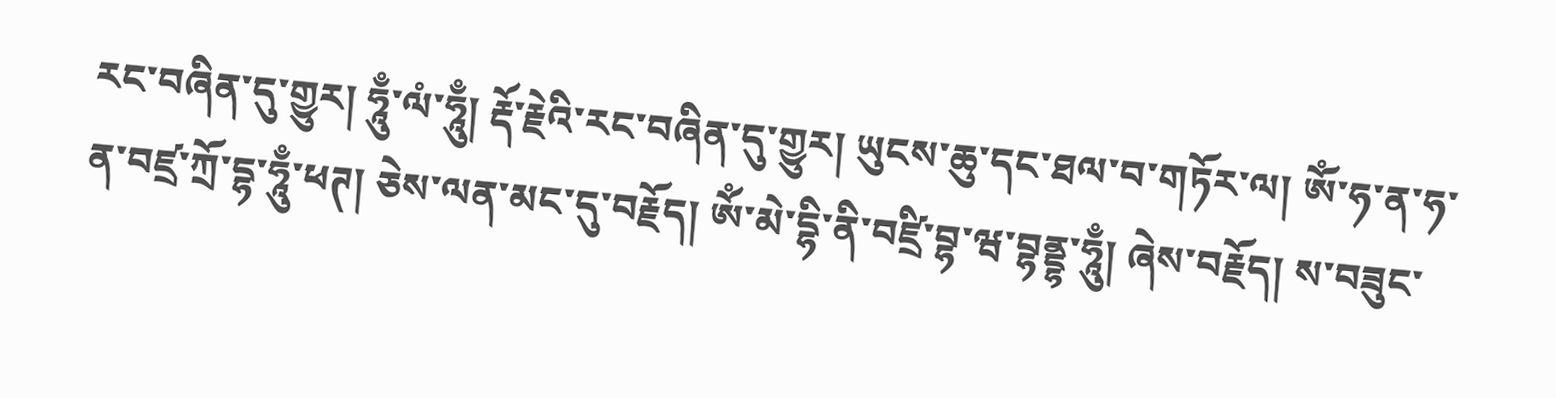རང་བཞིན་དུ་གྱུར། ཧཱུྃ་ལཾ་ཧཱུྃ། རྡོ་རྗེའི་རང་བཞིན་དུ་གྱུར། ཡུངས་ཆུ་དང་ཐལ་བ་གཏོར་ལ། ཨོཾ་ཧ་ན་ཧ་ན་བཛྲ་ཀྲོ་དྷ་ཧཱུྃ་ཕཊ། ཅེས་ལན་མང་དུ་བརྗོད། ཨོཾ་མེ་དྷི་ནི་བཛྲི་བྷ་ཝ་བྷནྡྷ་ཧཱུྃ། ཞེས་བརྗོད། ས་བཟུང་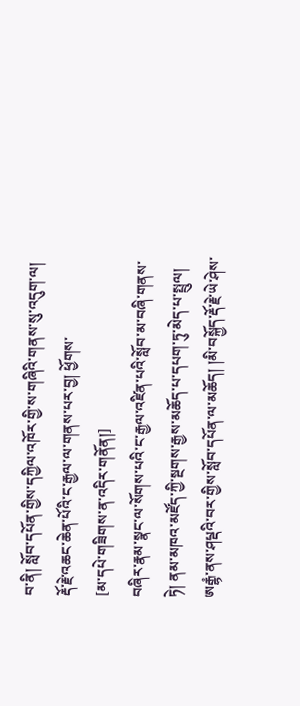བ་ནི། སློབ་དཔོན་གྱིས་དཀྱིལ་འཁོར་གྱི་ས་གཞིའི་གནས་སུ་འདུག་ལ། རྡོ་རྗེ་འཆང་ཆེན་པོའི་ང་རྒྱལ་ལ་གནས་པར་བྱ། ཕྱོགས་
[མ་དཔེ་གཟིགས་ན་འདིར་གནོན།]
བཞིར་རྣམ་སྣང་ལ་སོགས་པའི་ང་རྒྱལ་འཛིན་པའི་སློབ་མ་བཞི་གནས་ཏེ། ནམ་མཁའ་མཛོད་ཀྱི་སྔགས་རྒྱས་མཆོད་པ་དཔག་ཏུ་མེད་པ་སྤྲུལ། ཨརྒྷཾ་ནས་ཤཔྡའི་བར་གྱིས་སློབ་དཔོན་ལ་མཆོད། །མི་བསྐྱོད་རྡོ་རྗེ་ཡེ་ཤེས་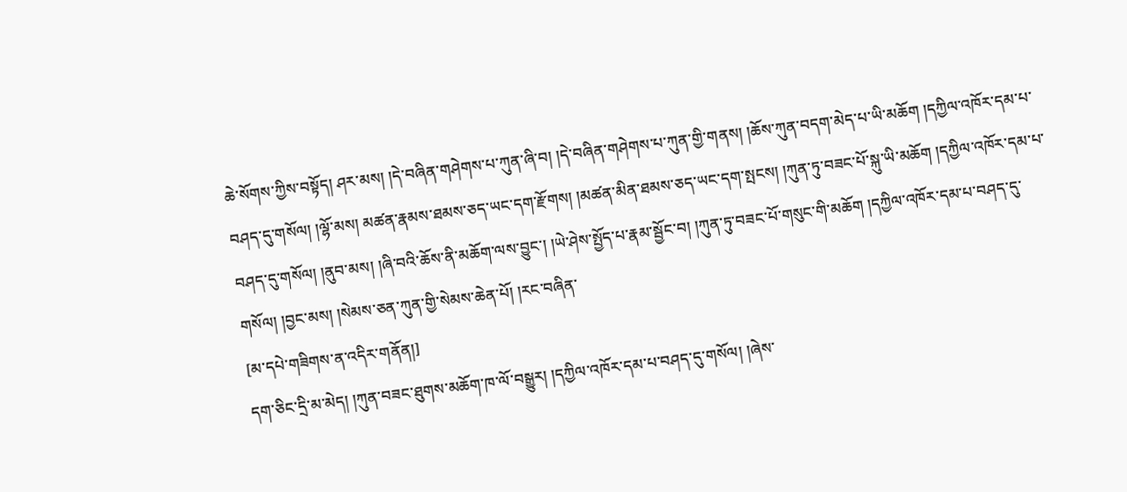ཆེ་སོགས་ཀྱིས་བསྟོད། ཤར་མས། །དེ་བཞིན་གཤེགས་པ་ཀུན་ཞི་བ། །དེ་བཞིན་གཤེགས་པ་ཀུན་གྱི་གནས། །ཆོས་ཀུན་བདག་མེད་པ་ཡི་མཆོག །དཀྱིལ་འཁོར་དམ་པ་བཤད་དུ་གསོལ། །ལྷོ་མས། མཚན་རྣམས་ཐམས་ཅད་ཡང་དག་རྫོགས། །མཚན་མིན་ཐམས་ཅད་ཡང་དག་སྤངས། །ཀུན་ཏུ་བཟང་པོ་སྐུ་ཡི་མཆོག །དཀྱིལ་འཁོར་དམ་པ་བཤད་དུ་གསོལ། །ནུབ་མས། །ཞི་བའི་ཆོས་ནི་མཆོག་ལས་བྱུང་། །ཡེ་ཤེས་སྤྱོད་པ་རྣམ་སྦྱོང་བ། །ཀུན་ཏུ་བཟང་པོ་གསུང་གི་མཆོག །དཀྱིལ་འཁོར་དམ་པ་བཤད་དུ་གསོལ། །བྱང་མས། །སེམས་ཅན་ཀུན་གྱི་སེམས་ཆེན་པོ། །རང་བཞིན་
[མ་དཔེ་གཟིགས་ན་འདིར་གནོན།]
དག་ཅིང་དྲི་མ་མེད། །ཀུན་བཟང་ཐུགས་མཆོག་ཁ་ལོ་བསྒྱུར། །དཀྱིལ་འཁོར་དམ་པ་བཤད་དུ་གསོལ། །ཞེས་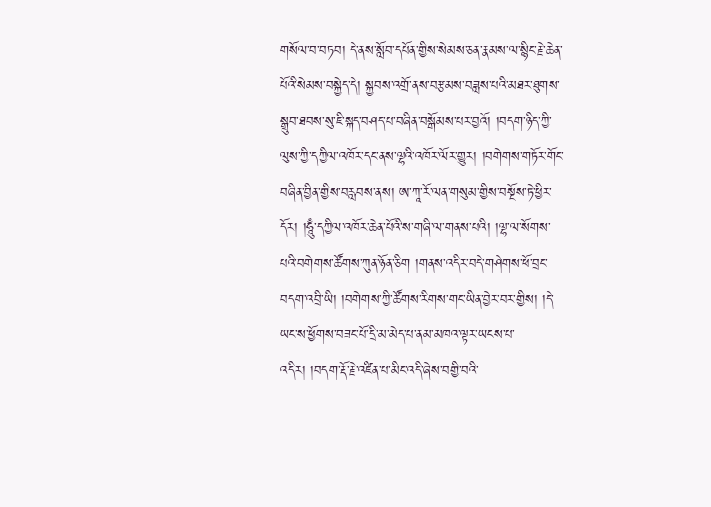གསོལ་བ་བཏབ། དེ་ནས་སློབ་དཔོན་གྱིས་སེམས་ཅན་རྣམས་ལ་སྙིང་རྗེ་ཆེན་པོའི་སེམས་བསྐྱེད་དེ། སྐྱབས་འགྲོ་ནས་བརྩམས་བཟླས་པའི་མཐར་ཐུགས་སྒྲུབ་ཐབས་སུ་ཇི་སྐད་བཤད་པ་བཞིན་བསྒོམས་པར་བྱའོ། །བདག་ཉིད་ཀྱི་ལུས་ཀྱི་དཀྱིལ་འཁོར་དང་ནས་ལྷའི་འཁོར་ལོར་གྱུར། །བགེགས་གཏོར་གོང་བཞིན་བྱིན་གྱིས་བརླབས་ནས། ཨ་ཀཱ་རོ་ལན་གསུམ་གྱིས་བསྔོས་ཏེ་ཕྱིར་དོར། །ཧཱུྃ་དཀྱིལ་འཁོར་ཆེན་པོའི་ས་གཞི་ལ་གནས་པའི། །ལྷ་ལ་སོགས་པའི་བགེགས་ཚོགས་ཀུན་ཉོན་ཅིག །གནས་འདིར་བདེ་གཤེགས་ཕོ་བྲང་བདག་འབྲི་ཡི། །བགེགས་ཀྱི་ཚོགས་རིགས་གང་ཡིན་བྱེར་བར་གྱིས། །དེ་ཡང་ས་ཕྱོགས་བཟང་པོ་དྲི་མ་མེད་པ་ནམ་མཁའ་ལྟར་ཡངས་པ་འདིར། །བདག་རྡོ་རྗེ་འཛིན་པ་མིང་འདི་ཞེས་བགྱི་བའི་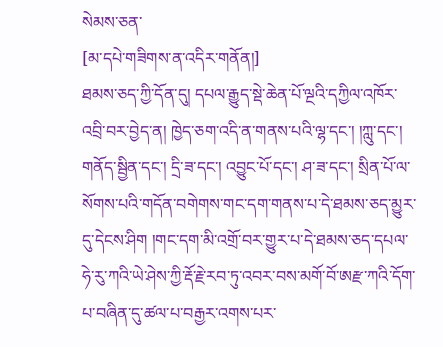སེམས་ཅན་
[མ་དཔེ་གཟིགས་ན་འདིར་གནོན།]
ཐམས་ཅད་ཀྱི་དོན་དུ། དཔལ་རྒྱུད་སྡེ་ཆེན་པོ་ལྔའི་དཀྱིལ་འཁོར་འབྲི་བར་བྱེད་ན། ཁྱེད་ཅག་འདི་ན་གནས་པའི་ལྷ་དང་། །ཀླུ་དང་། གནོད་སྦྱིན་དང་། དྲི་ཟ་དང་། འབྱུང་པོ་དང་། ཤ་ཟ་དང་། སྲིན་པོ་ལ་སོགས་པའི་གདོན་བགེགས་གང་དག་གནས་པ་དེ་ཐམས་ཅད་མྱུར་དུ་དེངས་ཤིག །གང་དག་མི་འགྲོ་བར་གྱུར་པ་དེ་ཐམས་ཅད་དཔལ་ཧེ་རུ་ཀའི་ཡེ་ཤེས་ཀྱི་རྡོ་རྗེ་རབ་ཏུ་འབར་བས་མགོ་བོ་ཨརྫ་ཀའི་དོག་པ་བཞིན་དུ་ཚལ་པ་བརྒྱར་འགས་པར་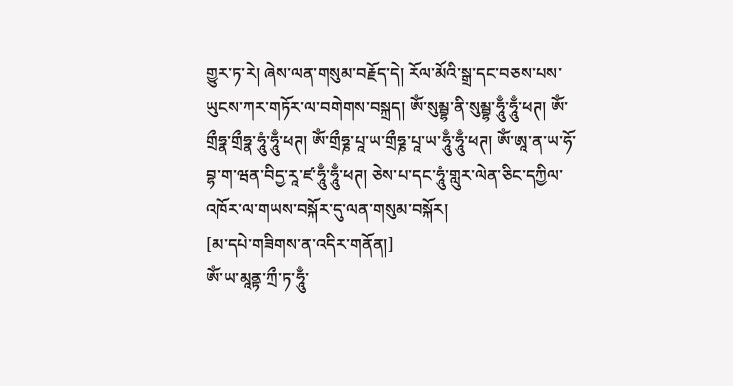གྱུར་ཏ་རེ། ཞེས་ལན་གསུམ་བརྗོད་དེ། རོལ་མོའི་སྒྲ་དང་བཅས་པས་ཡུངས་ཀར་གཏོར་ལ་བགེགས་བསྐྲད། ཨོཾ་སུམྦྷ་ནི་སུམྦྷ་ཧཱུྃ་ཧཱུྃ་ཕཊ། ཨོཾ་གྲྀཧྣ་གྲྀཧྣ་ཧཱུཾ་ཧཱུྃ་ཕཊ། ཨོཾ་གྲྀཧྞ་པཱ་ཡ་གྲྀཧྞ་པཱ་ཡ་ཧཱུྃ་ཧཱུྃ་ཕཊ། ཨོཾ་ཨཱ་ན་ཡ་ཧོ་བྷ་ག་ཝན་བིདྱ་རཱ་ཛ་ཧཱུྃ་ཧཱུྃ་ཕཊ། ཅེས་པ་དང་ཧཱུཾ་གླུར་ལེན་ཅིང་དཀྱིལ་འཁོར་ལ་གཡས་བསྐོར་དུ་ལན་གསུམ་བསྐོར།
[མ་དཔེ་གཟིགས་ན་འདིར་གནོན།]
ཨོཾ་ཡ་མཱནྟ་ཀྲྀ་ཏ་ཧཱུྃ་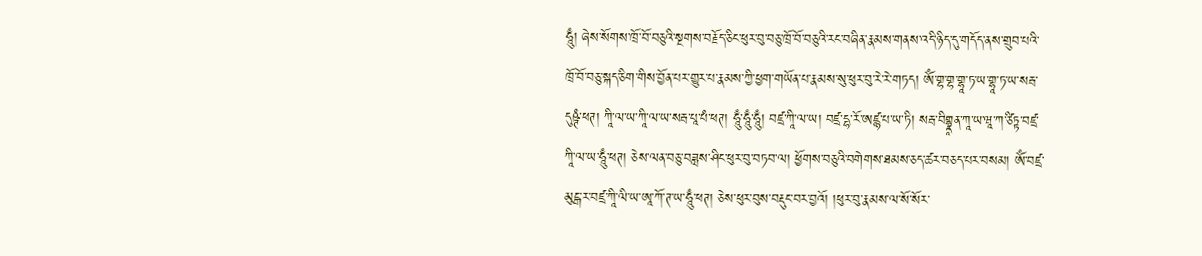ཧཱུྃ། ཞེས་སོགས་ཁྲོ་བོ་བཅུའི་སྔགས་བརྗོད་ཅིང་ཕུར་བུ་བཅུ་ཁྲོ་བོ་བཅུའི་རང་བཞིན་རྣམས་གནས་འདི་ཉིད་དུ་གདོད་ནས་གྲུབ་པའི་ཁྲོ་བོ་བཅུ་སྐད་ཅིག་གིས་བྱོན་པར་གྱུར་པ་རྣམས་ཀྱི་ཕྱག་གཡོན་པ་རྣམས་སུ་ཕུར་བུ་རེ་རེ་གཏད། ཨོཾ་གྷ་གྷ་གྷཱ་ཏ་ཡ་གྷཱ་ཏ་ཡ་སརྦ་དུཥྚཾ་ཕཊ། ཀཱི་ལ་ཡ་ཀཱི་ལ་ཡ་སརྦ་པཱ་པཾ་ཕཊ། ཧཱུྃ་ཧཱུྃ་ཧཱུྃ། བཛྲ་ཀཱི་ལ་ཡ། བཛྲ་དྷ་རོ་ཨཛྙ་པ་ཡ་ཏི། སརྦ་བིགྷྣཱན་ཀཱ་ཡ་ཝཱ་ཀ་ཙིཏྟ་བཛྲ་ཀཱི་ལ་ཡ་ཧཱུྃ་ཕཊ། ཅེས་ལན་བཅུ་བཟླས་ཤིང་ཕུར་བུ་བཏབ་ལ། ཕྱོགས་བཅུའི་བགེགས་ཐམས་ཅད་ཚར་བཅད་པར་བསམ། ཨོཾ་བཛྲ་མུངྒ་ར་བཛྲ་ཀཱི་ལི་ཡ་ཨཱ་ཀོ་ཊ་ཡ་ཧཱུྃ་ཕཊ། ཅེས་ཕུར་བུས་བརྡུང་བར་བྱའོ། །ཕུར་བུ་རྣམས་ལ་སོ་སོར་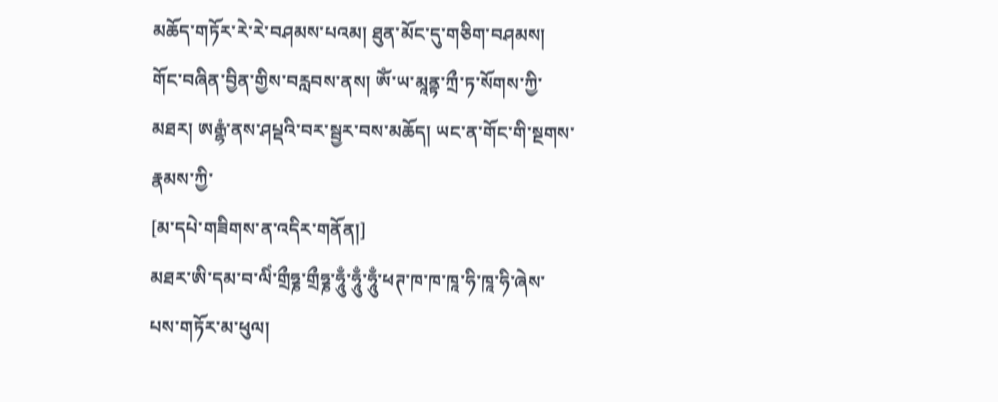མཆོད་གཏོར་རེ་རེ་བཤམས་པའམ། ཐུན་མོང་དུ་གཅིག་བཤམས། གོང་བཞིན་བྱིན་གྱིས་བརླབས་ནས། ཨོཾ་ཡ་མཱནྟ་ཀྲྀ་ཏ་སོགས་ཀྱི་མཐར། ཨརྒྷཾ་ནས་ཤཔྡའི་བར་སྦྱར་བས་མཆོད། ཡང་ན་གོང་གི་སྔགས་རྣམས་ཀྱི་
[མ་དཔེ་གཟིགས་ན་འདིར་གནོན།]
མཐར་ཨི་དམ་བ་ལིཾ་གྲྀཧྞ་གྲྀཧྞ་ཧཱུྃ་ཧཱུྃ་ཧཱུྃ་ཕཊ་ཁ་ཁ་ཁཱ་ཧི་ཁཱ་ཧི་ཞེས་པས་གཏོར་མ་ཕུལ།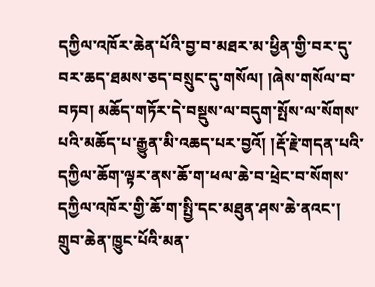དཀྱིལ་འཁོར་ཆེན་པོའི་བྱ་བ་མཐར་མ་ཕྱིན་གྱི་བར་དུ་བར་ཆད་ཐམས་ཅད་བསྲུང་དུ་གསོལ། །ཞེས་གསོལ་བ་བཏབ། མཆོད་གཏོར་དེ་བསྡུས་ལ་བདུག་སྤོས་ལ་སོགས་པའི་མཆོད་པ་རྒྱུན་མི་འཆད་པར་བྱའོ། །རྡོ་རྗེ་གདན་པའི་དཀྱིལ་ཆོག་ལྟར་ནས་ཆོ་ག་ཕལ་ཆེ་བ་ཕྲེང་བ་སོགས་དཀྱིལ་འཁོར་གྱི་ཆོ་ག་སྤྱི་དང་མཐུན་ཤས་ཆེ་ནའང་། གྲུབ་ཆེན་ཁྱུང་པོའི་མན་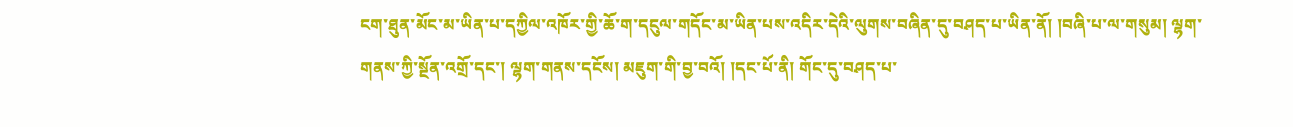ངག་ཐུན་མོང་མ་ཡིན་པ་དཀྱིལ་འཁོར་གྱི་ཆོ་ག་དངུལ་གདོང་མ་ཡིན་པས་འདིར་དེའི་ལུགས་བཞིན་དུ་བཤད་པ་ཡིན་ནོ། །བཞི་པ་ལ་གསུམ། ལྷག་གནས་ཀྱི་སྔོན་འགྲོ་དང་། ལྷག་གནས་དངོས། མཇུག་གི་བྱ་བའོ། །དང་པོ་ནི། གོང་དུ་བཤད་པ་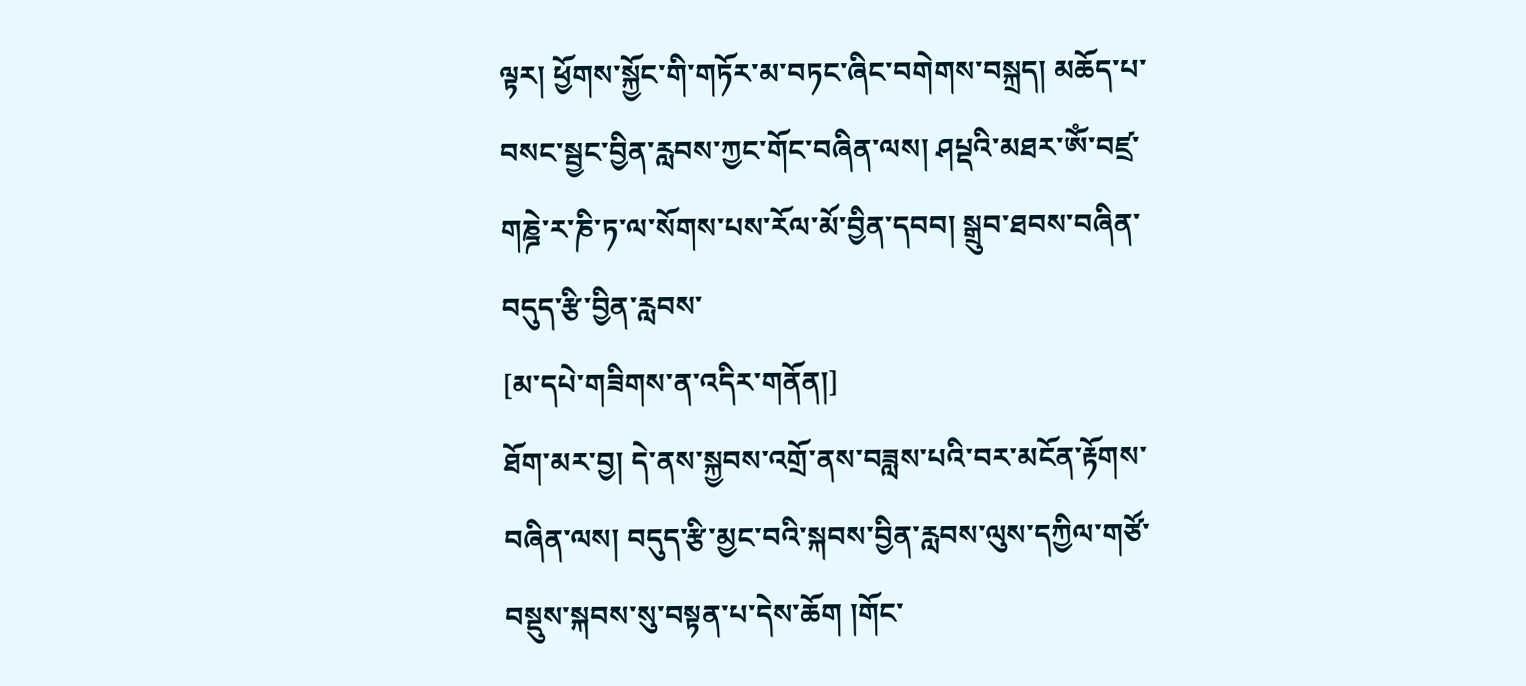ལྟར། ཕྱོགས་སྐྱོང་གི་གཏོར་མ་བཏང་ཞིང་བགེགས་བསྐྲད། མཆོད་པ་བསང་སྦྱང་བྱིན་རླབས་ཀྱང་གོང་བཞིན་ལས། ཤཔྡའི་མཐར་ཨོཾ་བཛྲ་གཎྜེ་ར་ཎི་ཏ་ལ་སོགས་པས་རོལ་མོ་བྱིན་དབབ། སྒྲུབ་ཐབས་བཞིན་བདུད་རྩི་བྱིན་རླབས་
[མ་དཔེ་གཟིགས་ན་འདིར་གནོན།]
ཐོག་མར་བྱ། དེ་ནས་སྐྱབས་འགྲོ་ནས་བཟླས་པའི་བར་མངོན་རྟོགས་བཞིན་ལས། བདུད་རྩི་མྱང་བའི་སྐབས་བྱིན་རླབས་ལུས་དཀྱིལ་གཙོ་བསྡུས་སྐབས་སུ་བསྟན་པ་དེས་ཆོག །གོང་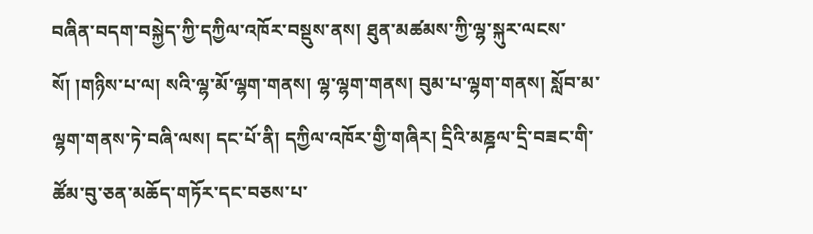བཞིན་བདག་བསྐྱེད་ཀྱི་དཀྱིལ་འཁོར་བསྡུས་ནས། ཐུན་མཚམས་ཀྱི་ལྷ་སྐུར་ལངས་སོ། །གཉིས་པ་ལ། སའི་ལྷ་མོ་ལྷག་གནས། ལྷ་ལྷག་གནས། བུམ་པ་ལྷག་གནས། སློབ་མ་ལྷག་གནས་ཏེ་བཞི་ལས། དང་པོ་ནི། དཀྱིལ་འཁོར་གྱི་གཞིར། དྲིའི་མཎྜལ་དྲི་བཟང་གི་ཚོམ་བུ་ཅན་མཆོད་གཏོར་དང་བཅས་པ་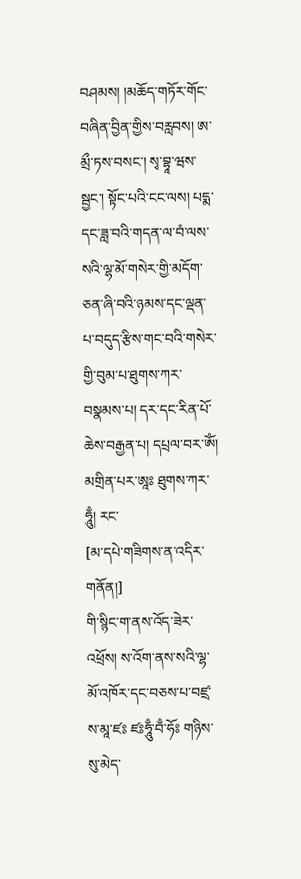བཤམས། །མཆོད་གཏོར་གོང་བཞིན་བྱིན་གྱིས་བརླབས། ཨ་མྲྀ་ཏས་བསང་། སྭ་བྷཱ་ཝས་སྦྱང་། སྟོང་པའི་ངང་ལས། པདྨ་དང་ཟླ་བའི་གདན་ལ་བཾ་ལས་སའི་ལྷ་མོ་གསེར་གྱི་མདོག་ཅན་ཞི་བའི་ཉམས་དང་ལྡན་པ་བདུད་རྩིས་གང་བའི་གསེར་གྱི་བུམ་པ་ཐུགས་ཀར་བསྣམས་པ། དར་དང་རིན་པོ་ཆེས་བརྒྱན་པ། དཔྲལ་བར་ཨོཾ། མགྲིན་པར་ཨཱཿ ཐུགས་ཀར་ཧཱུྃ། རང་
[མ་དཔེ་གཟིགས་ན་འདིར་གནོན།]
གི་སྙིང་ག་ནས་འོད་ཟེར་འཕྲོས། ས་འོག་ནས་སའི་ལྷ་མོ་འཁོར་དང་བཅས་པ་བཛྲ་ས་མཱ་ཛཿ ཛཿཧཱུྃ་བྃ་ཧོཿ གཉིས་སུ་མེད་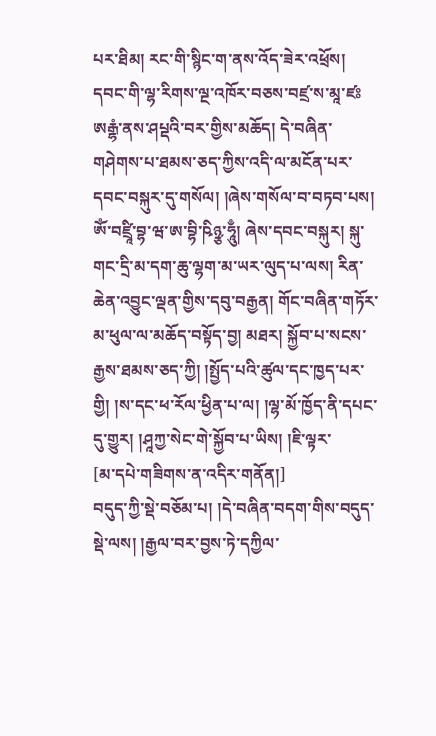པར་ཐིམ། རང་གི་སྙིང་ག་ནས་འོད་ཟེར་འཕྲོས། དབང་གི་ལྷ་རིགས་ལྔ་འཁོར་བཅས་བཛྲ་ས་མཱ་ཛཿ ཨརྒྷཾ་ནས་ཤཔྡའི་བར་གྱིས་མཆོད། དེ་བཞིན་གཤེགས་པ་ཐམས་ཅད་ཀྱིས་འདི་ལ་མངོན་པར་དབང་བསྐུར་དུ་གསོལ། །ཞེས་གསོལ་བ་བཏབ་པས། ཨོཾ་བཛྲཱི་བྷ་ཝ་ཨ་བྷི་ཥིཉྩ་ཧཱུྃ། ཞེས་དབང་བསྐུར། སྐུ་གང་དྲི་མ་དག་ཆུ་ལྷག་མ་ཡར་ལུད་པ་ལས། རིན་ཆེན་འབྱུང་ལྡན་གྱིས་དབུ་བརྒྱན། གོང་བཞིན་གཏོར་མ་ཕུལ་ལ་མཆོད་བསྟོད་བྱ། མཐར། སྐྱོབ་པ་སངས་རྒྱས་ཐམས་ཅད་ཀྱི། །སྤྱོད་པའི་ཚུལ་དང་ཁྱད་པར་གྱི། །ས་དང་ཕ་རོལ་ཕྱིན་པ་ལ། །ལྷ་མོ་ཁྱོད་ནི་དཔང་དུ་གྱུར། །ཤཱཀྱ་སེང་གེ་སྐྱོབ་པ་ཡིས། །ཇི་ལྟར་
[མ་དཔེ་གཟིགས་ན་འདིར་གནོན།]
བདུད་ཀྱི་སྡེ་བཅོམ་པ། །དེ་བཞིན་བདག་གིས་བདུད་སྡེ་ལས། །རྒྱལ་བར་བྱས་ཏེ་དཀྱིལ་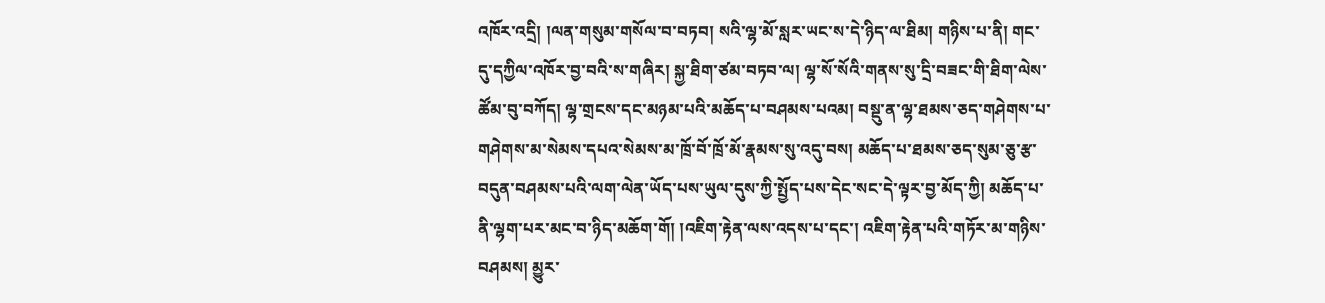འཁོར་འདྲི། །ལན་གསུམ་གསོལ་བ་བཏབ། སའི་ལྷ་མོ་སླར་ཡང་ས་དེ་ཉིད་ལ་ཐིམ། གཉིས་པ་ནི། གང་དུ་དཀྱིལ་འཁོར་བྱ་བའི་ས་གཞིར། སྐྱ་ཐིག་ཙམ་བཏབ་ལ། ལྷ་སོ་སོའི་གནས་སུ་དྲི་བཟང་གི་ཐིག་ལེས་ཚོམ་བུ་བཀོད། ལྷ་གྲངས་དང་མཉམ་པའི་མཆོད་པ་བཤམས་པའམ། བསྡུ་ན་ལྷ་ཐམས་ཅད་གཤེགས་པ་གཤེགས་མ་སེམས་དཔའ་སེམས་མ་ཁྲོ་བོ་ཁྲོ་མོ་རྣམས་སུ་འདུ་བས། མཆོད་པ་ཐམས་ཅད་སུམ་ཅུ་རྩ་བདུན་བཤམས་པའི་ལག་ལེན་ཡོད་པས་ཡུལ་དུས་ཀྱི་སྤྱོད་པས་དེང་སང་དེ་ལྟར་བྱ་མོད་ཀྱི། མཆོད་པ་ནི་ལྷག་པར་མང་བ་ཉིད་མཆོག་གོ། །འཇིག་རྟེན་ལས་འདས་པ་དང་། འཇིག་རྟེན་པའི་གཏོར་མ་གཉིས་བཤམས། མྱུར་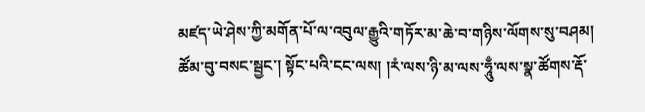མཛད་ཡེ་ཤེས་ཀྱི་མགོན་པོ་ལ་འབུལ་རྒྱུའི་གཏོར་མ་ཆེ་བ་གཉིས་ལོགས་སུ་བཤམ། ཚོམ་བུ་བསང་སྦྱང་། སྟོང་པའི་ངང་ལས། །རཾ་ལས་ཉི་མ་ལས་ཧཱུྃ་ལས་སྣ་ཚོགས་རྡོ་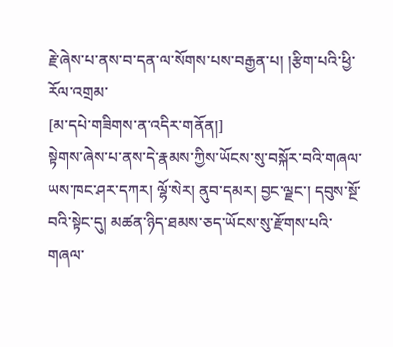རྗེ་ཞེས་པ་ནས་བ་དན་ལ་སོགས་པས་བརྒྱན་པ། །རྩིག་པའི་ཕྱི་རོལ་འགྲམ་
[མ་དཔེ་གཟིགས་ན་འདིར་གནོན།]
སྟེགས་ཞེས་པ་ནས་དེ་རྣམས་ཀྱིས་ཡོངས་སུ་བསྐོར་བའི་གཞལ་ཡས་ཁང་ཤར་དཀར། ལྷོ་སེར། ནུབ་དམར། བྱང་ལྗང་། དབུས་སྔོ་བའི་སྟེང་དུ། མཚན་ཉིད་ཐམས་ཅད་ཡོངས་སུ་རྫོགས་པའི་གཞལ་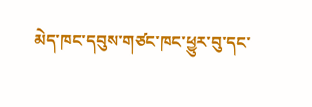མེད་ཁང་དབུས་གཙང་ཁང་ཕྱུར་བུ་དང་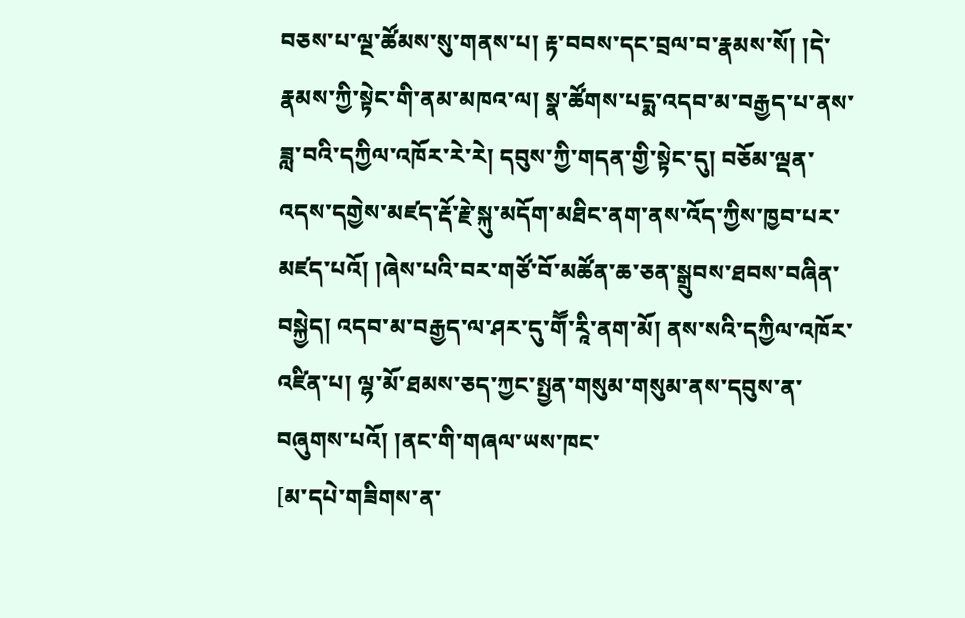བཅས་པ་ལྔ་ཚོམས་སུ་གནས་པ། རྟ་བབས་དང་བྲལ་བ་རྣམས་སོ། །དེ་རྣམས་ཀྱི་སྟེང་གི་ནམ་མཁའ་ལ། སྣ་ཚོགས་པདྨ་འདབ་མ་བརྒྱད་པ་ནས་ཟླ་བའི་དཀྱིལ་འཁོར་རེ་རེ། དབུས་ཀྱི་གདན་གྱི་སྟེང་དུ། བཅོམ་ལྡན་འདས་དགྱེས་མཛད་རྡོ་རྗེ་སྐུ་མདོག་མཐིང་ནག་ནས་འོད་ཀྱིས་ཁྱབ་པར་མཛད་པའོ། །ཞེས་པའི་བར་གཙོ་བོ་མཚོན་ཆ་ཅན་སྒྲུབས་ཐབས་བཞིན་བསྐྱེད། འདབ་མ་བརྒྱད་ལ་ཤར་དུ་གཽ་རཱི་ནག་མོ། ནས་སའི་དཀྱིལ་འཁོར་འཛིན་པ། ལྷ་མོ་ཐམས་ཅད་ཀྱང་སྤྱན་གསུམ་གསུམ་ནས་དབུས་ན་བཞུགས་པའོ། །ནང་གི་གཞལ་ཡས་ཁང་
[མ་དཔེ་གཟིགས་ན་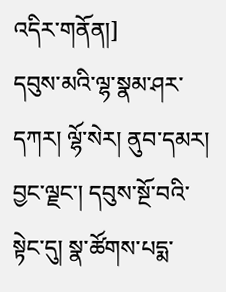འདིར་གནོན།]
དབུས་མའི་ལྷ་སྣམ་ཤར་དཀར། ལྷོ་སེར། ནུབ་དམར། བྱང་ལྗང་། དབུས་སྔོ་བའི་སྟེང་དུ། སྣ་ཚོགས་པདྨ་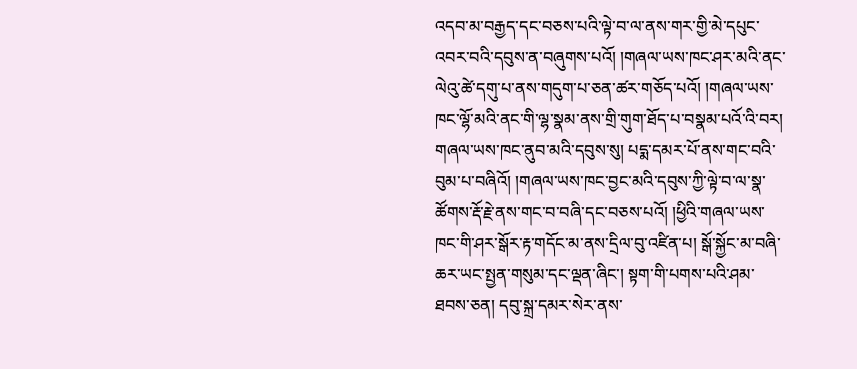འདབ་མ་བརྒྱད་དང་བཅས་པའི་ལྟེ་བ་ལ་ནས་གར་གྱི་མེ་དཔུང་འབར་བའི་དབུས་ན་བཞུགས་པའོ། །གཞལ་ཡས་ཁང་ཤར་མའི་ནང་ལེའུ་ཚེ་དགུ་པ་ནས་གདུག་པ་ཅན་ཚར་གཅོད་པའོ། །གཞལ་ཡས་ཁང་ལྷོ་མའི་ནང་གི་ལྷ་སྣམ་ནས་གྲི་གུག་ཐོད་པ་བསྣམ་པའོ་འི་བར། གཞལ་ཡས་ཁང་ནུབ་མའི་དབུས་སུ། པདྨ་དམར་པོ་ནས་གང་བའི་བུམ་པ་བཞིའོ། །གཞལ་ཡས་ཁང་བྱང་མའི་དབུས་ཀྱི་ལྟེ་བ་ལ་སྣ་ཚོགས་རྡོ་རྗེ་ནས་གང་བ་བཞི་དང་བཅས་པའོ། །ཕྱིའི་གཞལ་ཡས་ཁང་གི་ཤར་སྒོར་རྟ་གདོང་མ་ནས་དྲིལ་བུ་འཛིན་པ། སྒོ་སྐྱོང་མ་བཞི་ཆར་ཡང་སྤྱན་གསུམ་དང་ལྡན་ཞིང་། སྟག་གི་པགས་པའི་ཤམ་ཐབས་ཅན། དབུ་སྐྲ་དམར་སེར་ནས་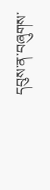དབུས་ན་བཞུགས་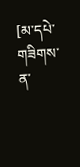[མ་དཔེ་གཟིགས་ན་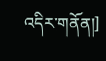འདིར་གནོན།]